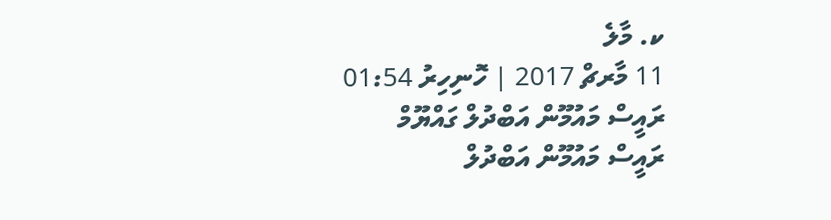ކ. މާލެ
11 މާރޗް 2017 | ހޮނިހިރު 01:54
ރައީސް މައުމޫން އަބްދުލް ގައްޔޫމް
ރައީސް މައުމޫން އަބްދުލް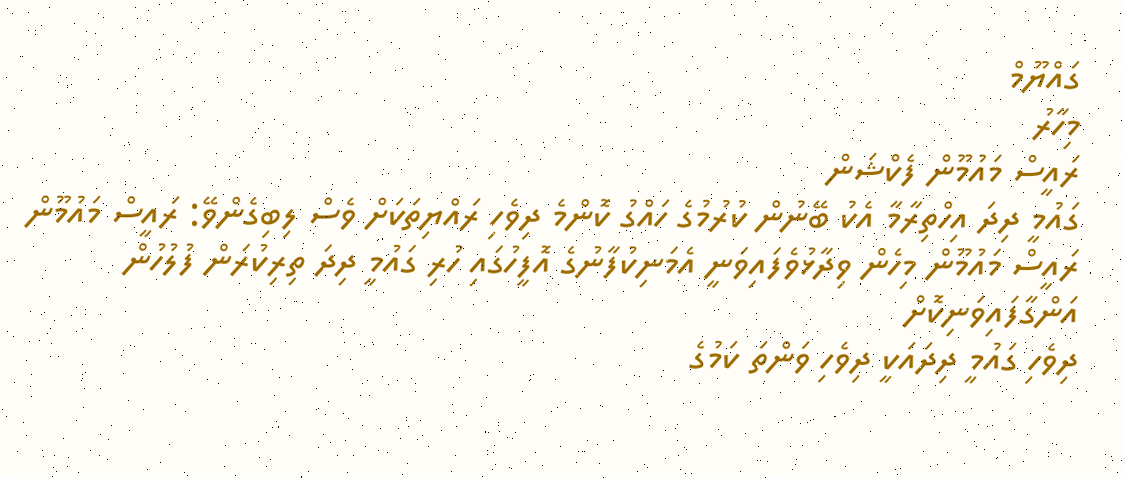ގައްޔޫމް
މިހާރު
ރައީސް މައުމޫން ފެކްޝަން
ގައުމީ ދިދަ އިހްތިރާމާ އެކު ބޭނުން ކުރުމުގެ ހައްގު ކޮންމެ ދިވެހި ރައްޔިތަކަށް ވެސް ލިބިގެންވޭ: ރައީސް މައުމޫން
ރައީސް މައުމޫން މިހެން ވިދާޅުވެފައިވަނީ އެމަނިކުފާނުގެ އޮފީހުގައި ހުރި ގައުމީ ދިދަ ތިރިކުރަން ފުލުހުން އަންގާފައިވަނިކޮށް
ދިވެހި ގައުމީ ދިދައަކީ ދިވެހި ވަންތަ ކަމުގެ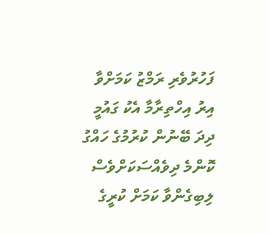ފަހުރުވެރި ރަމްޒު ކަމަށްވާ އިރު އިހްތިރާމާ އެކު ގައުމީ ދިދަ ބޭނުން ކުރުމުގެ ހައްގު ކޮންމެ ދިވެއްސަކަށްވެސް ލިބިގެންވާ ކަމަށް ކުރީގެ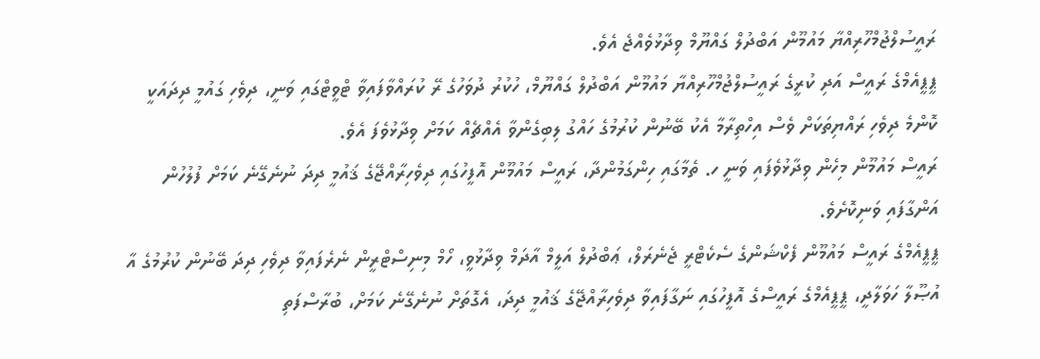ރައީސުލްޖުމްހޫރިއްޔާ މައުމޫން އަބްދުލް ގައްޔޫމް ވިދާޅުވެއްޖެ އެވެ.
ޕީޕީއެމްގެ ރައީސް އަދި ކުރީގެ ރައީސުލްޖުމްހޫރިއްޔާ މައުމޫން އަބްދުލް ގައްޔޫމް، ހުކުރު ދުވަހުގެ ރޭ ކުރައްވާފައިވާ ޓްވީޓްގައި ވަނީ، ދިވެހި ގައުމީ ދިދައަކީ ކޮންމެ ދިވެހި ރައްޔިތަކަށް ވެސް އިހްތިރާމާ އެކު ބޭނުން ކުރުމުގެ ހައްގު ލިބިގެންވާ އެއްޗެއް ކަމަށް ވިދާޅުވެފަ އެވެ.
ރައީސް މައުމޫން މިހެން ވިދާޅުވެފައި ވަނީ ހ. ތެމާގައި ހިންގަމުންދާ، ރައީސް މައުމޫން އޮފީހުގައި ދިވެހިރާއްޖޭގެ ޤައުމީ ދިދަ ނުނެގޭނެ ކަމަށް ފުލުހުން އަންގާފައި ވަނިކޮށެވެ.
ޕީޕީއެމްގެ ރައީސް މައުމޫން ފެކްޝަންގެ ސެކެޓްރީ ޖެނެރަލް، ޢަބްދުލް އަލީމް އާދަމް ވިދާޅުވީ، ހޯމް މިނިސްޓްރީން ނެރެފައިވާ ދިވެހި ދިދަ ބޭނުން ކުރުމުގެ އާ އުޞޫލާ ހަވަލާދީ، ޕީޕީއެމްގެ ރައީސްގެ އޮފީހުގައި ނަގާފައިވާ ދިވެހިރާއްޖޭގެ ޤައުމީ ދިދަ، އެގޮތަށް ނުނެގޭނެ ކަމަށް، ބުރާސްފަތި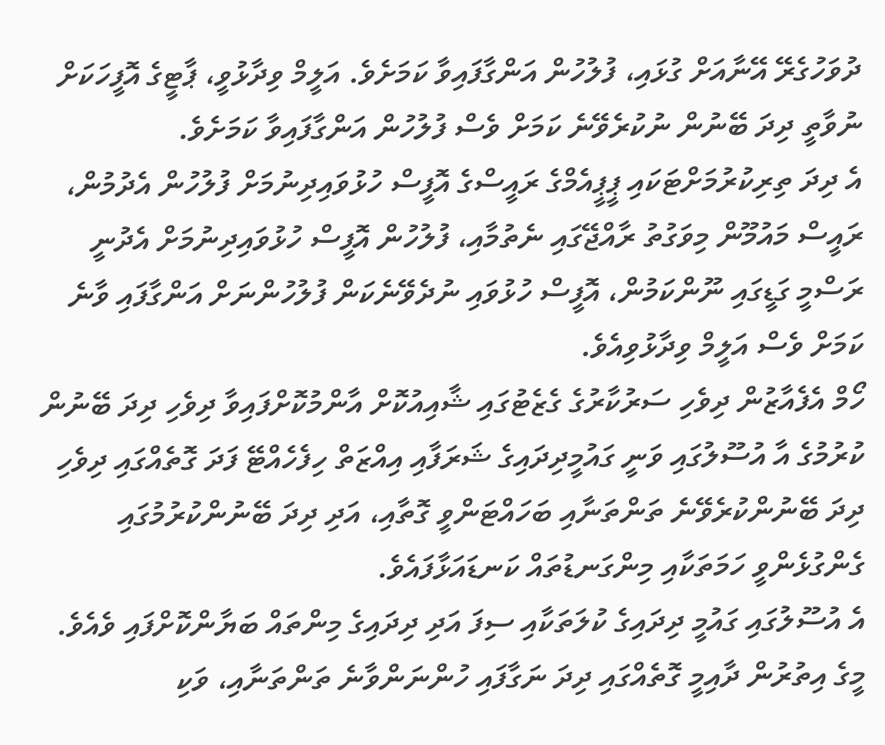ދުވަހުގެރޭ އޭނާއަށް ގުޅައި، ފުލުހުން އަންގާފައިވާ ކަމަށެވެ. އަލީމް ވިދާޅުވީ، ޕާޓީގެ އޮފީހަކަށް ނުވާތީ ދިދަ ބޭނުން ނުކުރެވޭނެ ކަމަށް ވެސް ފުލުހުން އަންގާފައިވާ ކަމަށެވެ.
އެ ދިދަ ތިރިކުރުމަށްޓަކައި ޕީޕީއެމްގެ ރައީސްގެ އޮފީސް ހުޅުވައިދިނުމަށް ފުލުހުން އެދުމުން، ރައީސް މައުމޫން މިވަގުތު ރާއްޖޭގައި ނެތުމާއި، ފުލުހުން އޮފީސް ހުޅުވައިދިނުމަށް އެދުނީ ރަސްމީ ގަޑީގައި ނޫންކަމުން، އޮފީސް ހުޅުވައި ނުދެވޭނެކަން ފުލުހުންނަށް އަންގާފައި ވާނެ ކަމަށް ވެސް އަލީމް ވިދާޅުވިއެވެ.
ހޯމް އެފެއާޒުން ދިވެހި ސަރުކާރުގެ ގެޒެޓުގައި ޝާއިއުކޮށް އާންމުކޮށްފައިވާ ދިވެހި ދިދަ ބޭނުން ކުރުމުގެ އާ އުސޫލުގައި ވަނީ ގައުމީދިދައިގެ ޝަރަފާއި އިއްޒަތް ހިފެހެއްޓޭ ފަދަ ގޮތެއްގައި ދިވެހި ދިދަ ބޭނުންކުރެވޭނެ ތަންތަނާއި ބަހައްޓަންވީ ގޮތާއި، އަދި ދިދަ ބޭނުންކުރުމުގައި ގެންގުޅެންވީ ހަމަތަކާއި މިންގަނޑުތައް ކަނޑައަޅާފައެވެ.
އެ އުސޫލުގައި ގައުމީ ދިދައިގެ ކުލަތަކާއި ސިފަ އަދި ދިދައިގެ މިންތައް ބަޔާންކޮށްފައި ވެއެވެ. މީގެ އިތުރުން ދާއިމީ ގޮތެއްގައި ދިދަ ނަގާފައި ހުންނަންވާނެ ތަންތަނާއި، ވަކި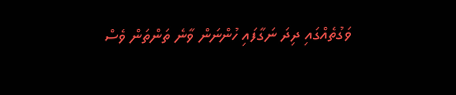ވަގުތެއްގައި ދިދަ ނަގާފައި ހުންނަން ވާނެ ތަންތަން ވެސް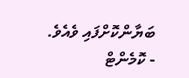ބަޔާންކޮށްފައި ވެއެވެ.
- ކޮމެންޓް